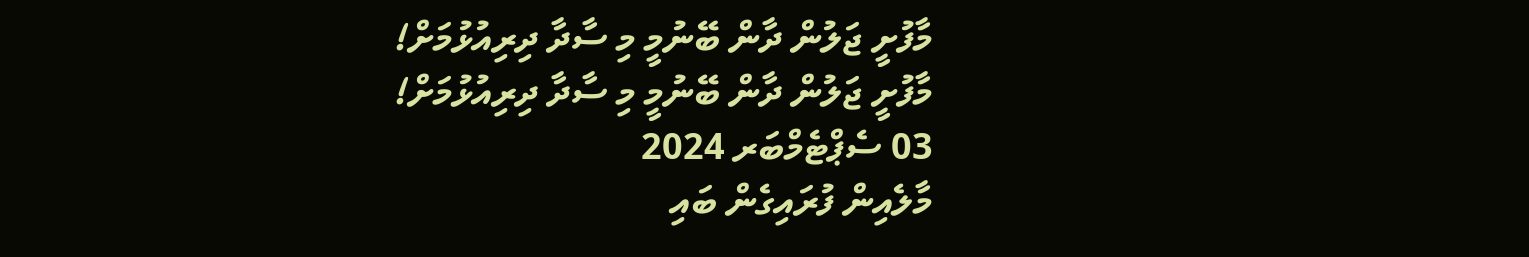މާފުށީ ޖަލުން ދާން ބޭނުމީ މި ސާދާ ދިރިއުޅުމަށް!
މާފުށީ ޖަލުން ދާން ބޭނުމީ މި ސާދާ ދިރިއުޅުމަށް!
03 ސެޕްޓެމްބަރ 2024
މާލެއިން ފުރައިގެން ބައި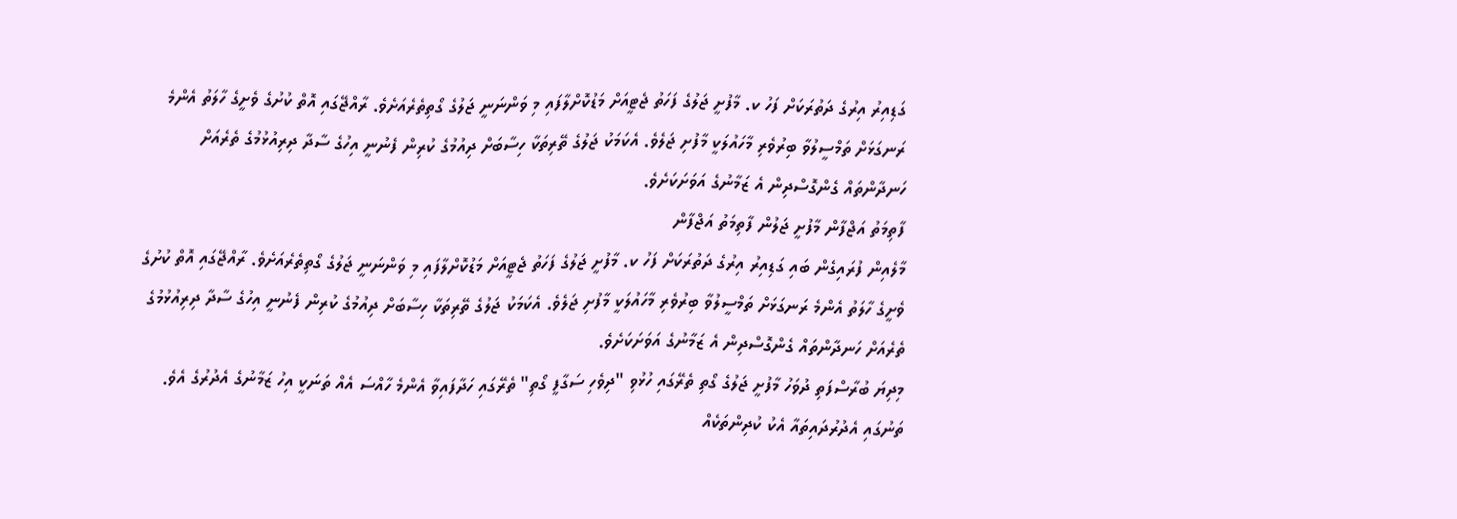ގަޑިއިރު އިރުގެ ދަތުރަކަށް ފަހު ކ. މާފުށީ ޖަލުގެ ފަހަތު ޖެޓީއަށް މަޑުކޮށްލާފައި މި ވަންނަނީ ޖަލުގެ ގޯތިތެރެއަށެވެ. ރާއްޖޭގައި އޮތް ކުށުގެ ވެށީގެ ހާލަތު އެންމެ ރަނގަޅަށް ތަމްސީލުވާ ބިރުވެރި މާހައުލަކީ މާފުށި ޖަލެވެ. އެކަމަކު ޖަލުގެ ތޭރިތަކާ ހިސާބަށް ދިއުމުގެ ކުރިން ފެނުނީ އިހުގެ ސާދާ ދިރިއުޅުމުގެ ތެރެއަށް ހަނދާންތައް ގެންގޮސްދިން އެ ޒަމާނުގެ އަވަށަކަށެވެ.
ފާތިމަތު އަޖްފާން މާފުށީ ޖަލުން ފާތިމަތު އަޖްފާން
މާލެއިން ފުރައިގެން ބައި ގަޑިއިރު އިރުގެ ދަތުރަކަށް ފަހު ކ. މާފުށީ ޖަލުގެ ފަހަތު ޖެޓީއަށް މަޑުކޮށްލާފައި މި ވަންނަނީ ޖަލުގެ ގޯތިތެރެއަށެވެ. ރާއްޖޭގައި އޮތް ކުށުގެ ވެށީގެ ހާލަތު އެންމެ ރަނގަޅަށް ތަމްސީލުވާ ބިރުވެރި މާހައުލަކީ މާފުށި ޖަލެވެ. އެކަމަކު ޖަލުގެ ތޭރިތަކާ ހިސާބަށް ދިއުމުގެ ކުރިން ފެނުނީ އިހުގެ ސާދާ ދިރިއުޅުމުގެ ތެރެއަށް ހަނދާންތައް ގެންގޮސްދިން އެ ޒަމާނުގެ އަވަށަކަށެވެ.
މިދިޔަ ބުރާސްފަތި ދުވަހު މާފުށީ ޖަލުގެ ގޯތި ތެރޭގައި ހުޅުވި "ދިވެހި ސަގާފީ ގޯތި" ތެރޭގައި ހަދާފައިވާ އެންމެ ހާއްސަ އެއް ތަނަކީ އިހު ޒަމާނުގެ އެދުރުގެ އެވެ. ތަނުގައި އެދުރުދައިތައާ އެކު ކުދިންތަކެއް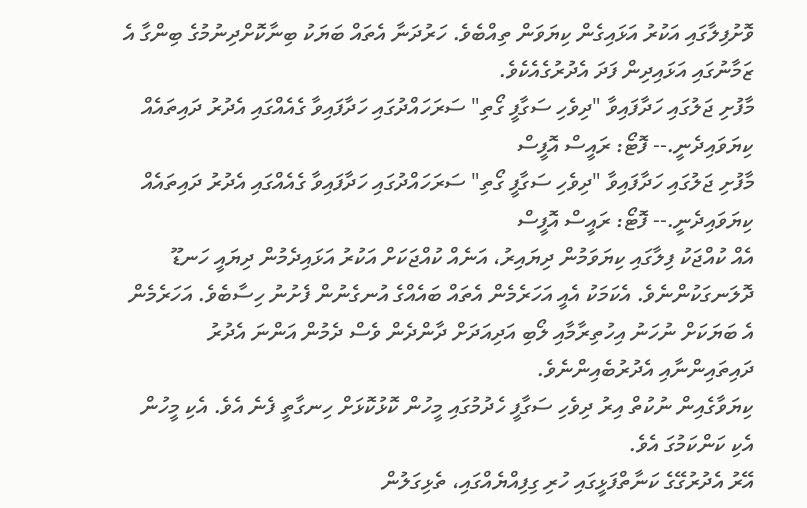ވޮށުފިލާގައި އަކުރު އަޅައިގެން ކިޔަވަން ތިއްބެވެ. ހަރުދަނާ އެތައް ބަޔަކު ބިނާކޮށްދިނުމުގެ ބިންގާ އެ ޒަމާނުގައި އަޅައިދިން ފަދަ އެދުރުގެއެކެވެ.
މާފުށި ޖަލުގައި ހަދާފައިވާ "ދިވެހި ސަގާފީ ގޯތި" ސަރަހައްދުގައި ހަދާފައިވާ ގެއެއްގައި އެދުރު ދައިތައެއް ކިޔަވައިދެނީ.-- ފޮޓޯ: ރައީސް އޮފީސް
މާފުށި ޖަލުގައި ހަދާފައިވާ "ދިވެހި ސަގާފީ ގޯތި" ސަރަހައްދުގައި ހަދާފައިވާ ގެއެއްގައި އެދުރު ދައިތައެއް ކިޔަވައިދެނީ.-- ފޮޓޯ: ރައީސް އޮފީސް
އެއް ކުއްޖަކު ފިލާގައި ކިޔަވަމުން ދިޔައިރު، އަނެއް ކުއްޖަކަށް އަކުރު އަޅައިދެމުން ދިޔައީ ހަނޑޫ ދޮލަނގަކުންނެވެ. އެކަމަކު އެއީ އަހަރެމެން އެތައް ބައެއްގެ އުނގެނުން ފެށުނު ހިސާބެވެ. އަހަރެމެން އެ ބަޔަކަށް ނުހަނު އިހުތިރާމާއި ލޯބި އަދިއަދަށް ދާންދެން ވެސް ދެމުން އަންނަ އެދުރު ދައިތައިންނާއި އެދުރުބެއިންނެވެ.
ކިޔަވާގެއިން ނުކުތް އިރު ދިވެހި ސަގާފީ ހެދުމުގައި މީހުން ކޮޅުކޮޅަށް ހިނގާތީ ފެނެ އެވެ. އެކި މީހުން އެކި ކަންކަމުގަ އެވެ.
އޭރު އެދުރުގޭގެ ކަނާތްފަޅީގައި ހުރި ގިފިއްޔެއްގައި، ތެޅިގަލުން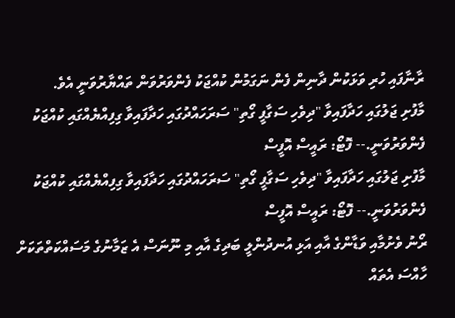ރާނާފައި ހުރި ވަޅަކުން ދާނިން ފެން ނަގަމުން ކުއްޖަކު ފެންވަރުވަން ތައްޔާރުވަނީ އެވެ.
މާފުށި ޖަލުގައި ހަދާފައިވާ "ދިވެހި ސަގާފީ ގޯތި" ސަރަހައްދުގައި ހަދާފައިވާ ގިފިއްޔެއްގައި ކުއްޖަކު ފެންވަރުވަނީ.-- ފޮޓޯ: ރައީސް އޮފީސް
މާފުށި ޖަލުގައި ހަދާފައިވާ "ދިވެހި ސަގާފީ ގޯތި" ސަރަހައްދުގައި ހަދާފައިވާ ގިފިއްޔެއްގައި ކުއްޖަކު ފެންވަރުވަނީ.-- ފޮޓޯ: ރައީސް އޮފީސް
ރޯނު ވެށުމާއި ވަޑާންގެ އާއި އަޅި އުނދުންލީ ބަދިގެ އާއި މި ނޫނަސް އެ ޒަމާނުގެ މަސައްކަތްތަކަށް ހާއްސަ އެތައް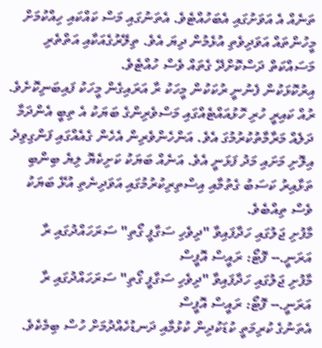ތަނެއް އެ އަވަށުގައި އެބަހުއްޓެވެ. އެތަނުގައި މަސް ކައްކައި ހިއްކުމަށް މީހުންތައް އަވަދިވެތި އުޅެމުން ދިޔަ އެވެ. ތިލޭރުގެއަކާއި އަތްތެރި މަސައްކަތް ދަސްކޮށްދޭ ގެތައް ވެސް ހުއްޓެވެ.
އިރުކޮޅަކުން ފެނުނީ ރުކަކުން މީހަކު ރާ އަރައިގެން މީހަކު ފައިބަނިކޮށެވެ. ރުއް ކައިރީ ހުރި ހޮޅުއައްޓެއްގައި މަސްވެރިންގެ ބަޔަކު އެ ތިބީ އެންދަމާ ދަލެއް މަރާމާތުކުރުމުގަ އެވެ. އަންހެންވެރިން އެހެން ގެއެއްގައި ފަންގިވިދެ އިލޮށި މަށައި މަދު ފަޅަނީ އެވެ. އަނެއް ބަޔަކު ކަށިކެޔޮ ލިޔެ ބިންބި ތަޅާއިރު ކަސަބު ގެތުމާއި އިސްތިރިކުރުމުގައި އަވަދިނެތި އުޅޭ ބަޔަކު ވެސް ތިއްބެވެ.
މާފުށި ޖަލުގައި ހަދާފައިވާ "ދިވެހި ސަގާފީ ގޯތި" ސަރަހައްދުގައި ރާ އަރަނީ.-- ފޮޓޯ: ރައީސް އޮފީސް
މާފުށި ޖަލުގައި ހަދާފައިވާ "ދިވެހި ސަގާފީ ގޯތި" ސަރަހައްދުގައި ރާ އަރަނީ.-- ފޮޓޯ: ރައީސް އޮފީސް
އެތަނުގެ ކުރިމަތީ ކުޑަކުދިން ކުޅުމާއި ދަނޑުހެއްދުމަށް ހުސް ބިމެކެވެ.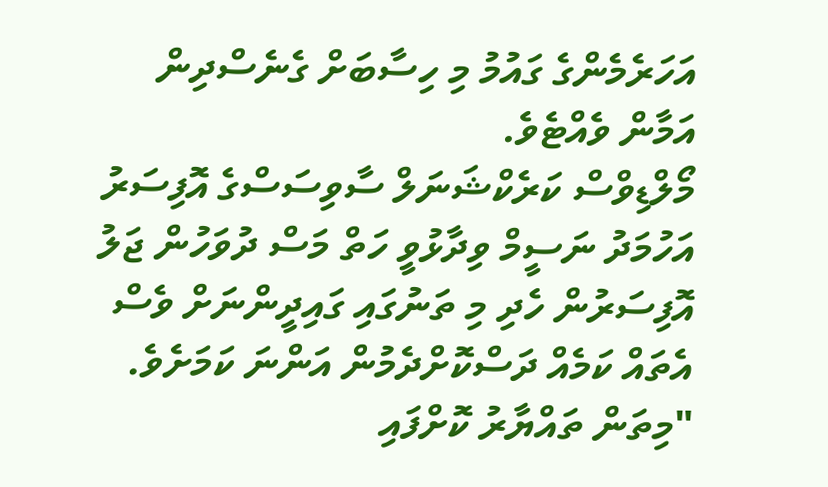އަހަރެމެންގެ ގައުމު މި ހިސާބަށް ގެނެސްދިން އަމާން ވެއްޓެވެ.
މޯލްޑިވްސް ކަރެކްޝަނަލް ސާވިސަސްގެ އޮފިސަރު އަހުމަދު ނަސީމް ވިދާޅުވީ ހަތް މަސް ދުވަހުން ޖަލު އޮފިސަރުން ހެދި މި ތަނުގައި ގައިދީންނަށް ވެސް އެތައް ކަމެއް ދަސްކޮށްދެމުން އަންނަ ކަމަށެވެ.
"މިތަން ތައްޔާރު ކޮށްފައި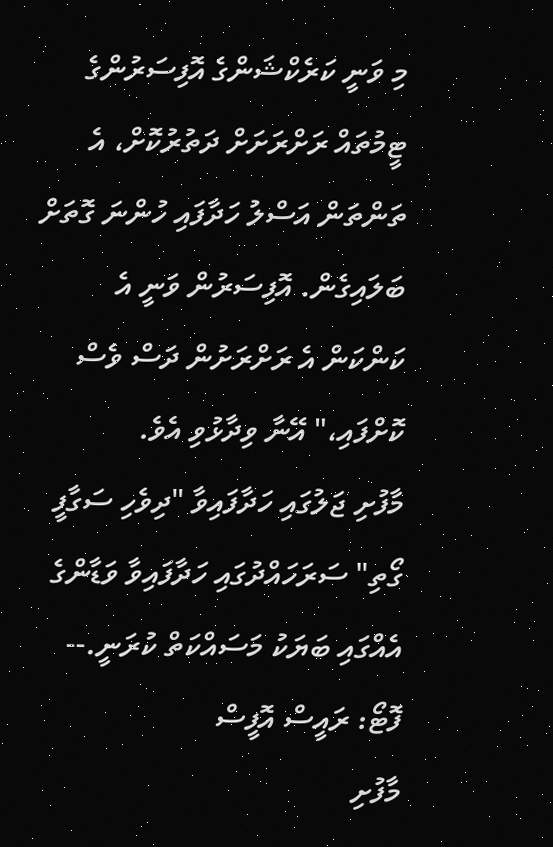މި ވަނީ ކަރެކްޝަންގެ އޮފިސަރުންގެ ޓީމުތައް ރަށްރަށަށް ދަތުރުކޮށް، އެ ތަންތަން އަސްލު ހަދާފައި ހުންނަ ގޮތަށް ބަލައިގެން. އޮފިސަރުން ވަނީ އެ ކަންކަން އެ ރަށްރަށުން ދަސް ވެސް ކޮށްފައި،" އޭނާ ވިދާޅުވި އެވެ.
މާފުށި ޖަލުގައި ހަދާފައިވާ "ދިވެހި ސަގާފީ ގޯތި" ސަރަހައްދުގައި ހަދާފައިވާ ވަޑާންގެ އެއްގައި ބަޔަކު މަސައްކަތް ކުރަނީ.-- ފޮޓޯ: ރައީސް އޮފީސް
މާފުށި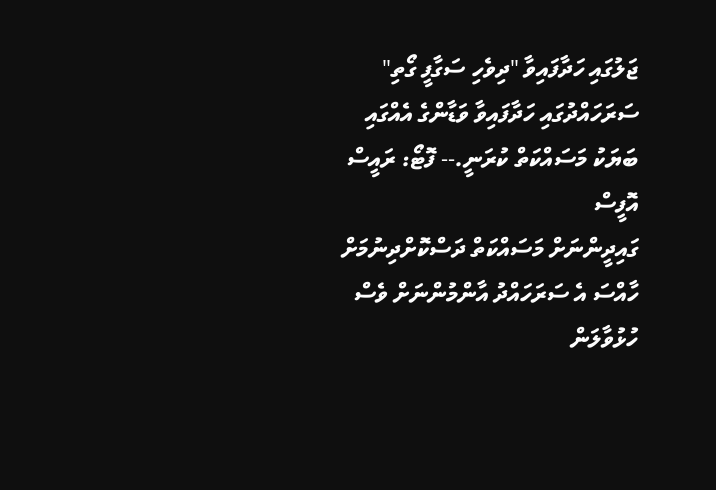ޖަލުގައި ހަދާފައިވާ "ދިވެހި ސަގާފީ ގޯތި" ސަރަހައްދުގައި ހަދާފައިވާ ވަޑާންގެ އެއްގައި ބަޔަކު މަސައްކަތް ކުރަނީ.-- ފޮޓޯ: ރައީސް އޮފީސް
ގައިދީންނަށް މަސައްކަތް ދަސްކޮށްދިނުމަށް ހާއްސަ އެ ސަރަހައްދު އާންމުންނަށް ވެސް ހުޅުވާލަން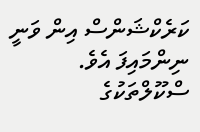ކަރެކްޝަންސް އިން ވަނީ ނިންމައިފަ އެވެ. ސްކޫލްތަކުގެ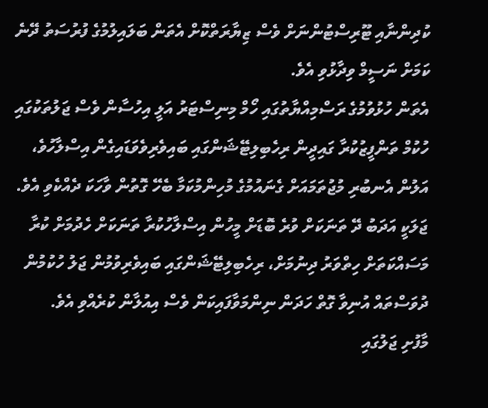ކުދިންނާއި ޓޫރިސްޓުންނަށް ވެސް ޒިޔާރަތްކޮށް އެތަން ބަލައިލުމުގެ ފުރުސަތު ދޭނެ ކަމަށް ނަސީމް ވިދާޅުވި އެވެ.
އެތަން ހުޅުވުމުގެ ރަސްމިއްޔާތުގައި ހޯމް މިނިސްޓަރު އަލީ އިހުސާން ވެސް ޖަލުތަކުގައި ހުކުމް ތަންފީޒުކުރާ ގައިދީން ރިހެބިލިޓޭޝަންގައި ބައިވެރިވެވަޑައިގެން އިސްލާހުވެ، އަލުން އެނބުރި މުޖުތަމައަށް ގެނައުމުގެ މުހިންމުކަމާ ބެހޭ ގޮތުން ވާހަކަ ދެއްކެވި އެވެ. ޖަލަކީ އަދަބު ދޭ ތަނަކަށް ވުރެ ބޮޑަށް މީހުން އިސްލާހުކުރާ ތަނަކަށް ހެދުމަށް ކުރާ މަސައްކަތަށް ހިތްވަރު ދިނުމަށް، ރިހެބިލިޓޭޝަންގައި ބައިވެރިވުމުން ޖަލު ހުކުމުން ދުވަސްތައް އުނިވާ ގޮތް ހަދަން ނިންމަވާފައިކަން ވެސް އިއުލާން ކުރެއްވި އެވެ.
މާފުށި ޖަލުގައި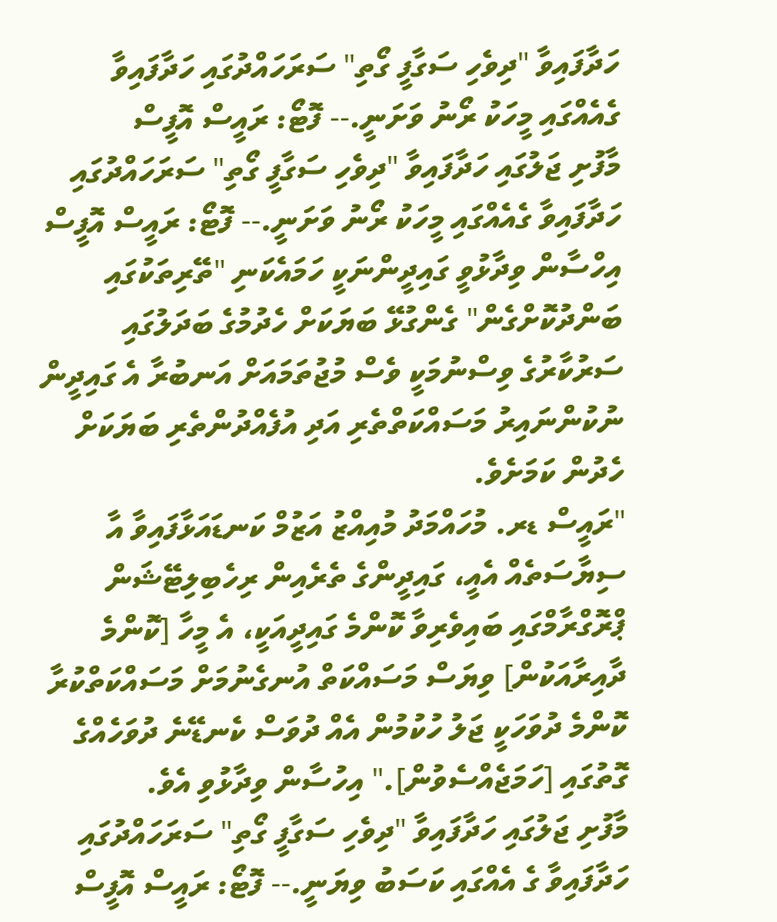ހަދާފައިވާ "ދިވެހި ސަގާފީ ގޯތި" ސަރަހައްދުގައި ހަދާފައިވާ ގެއެއްގައި މީހަކު ރޯނު ވަށަނީ.-- ފޮޓޯ: ރައީސް އޮފީސް
މާފުށި ޖަލުގައި ހަދާފައިވާ "ދިވެހި ސަގާފީ ގޯތި" ސަރަހައްދުގައި ހަދާފައިވާ ގެއެއްގައި މީހަކު ރޯނު ވަށަނީ.-- ފޮޓޯ: ރައީސް އޮފީސް
އިހްސާން ވިދާޅުވީ ގައިދީންނަކީ ހަމައެކަނި "ތޭރިތަކުގައި ބަންދުކޮށްގެން" ގެންގުޅޭ ބަޔަކަށް ހެދުމުގެ ބަދަލުގައި ސަރުކާރުގެ ވިސްނުމަކީ ވެސް މުޖުތަމައަށް އަނބުރާ އެ ގައިދީން ނުކުންނައިރު މަސައްކަތްތެރި އަދި އުފެއްދުންތެރި ބަޔަކަށް ހެދުން ކަމަށެވެ.
"ރައީސް ޑރ. މުހައްމަދު މުއިއްޒު އަޒުމް ކަނޑައަޅާފައިވާ އާ ސިޔާސަތެއް އެއީ، ގައިދީންގެ ތެރެއިން ރިހެބިލިޓޭޝަން ޕްރޮގްރާމްގައި ބައިވެރިވާ ކޮންމެ ގައިދީއަކީ، އެ މީހާ [ކޮންމެ ދާއިރާއަކުން] ވިޔަސް މަސައްކަތް އުނގެނުމަށް މަސައްކަތްކުރާ ކޮންމެ ދުވަހަކީ ޖަލު ހުކުމުން އެއް ދުވަސް ކެނޑޭނެ ދުވަހެއްގެ ގޮތުގައި [ހަމަޖެއްސެވުން]." އިހުސާން ވިދާޅުވި އެވެ.
މާފުށި ޖަލުގައި ހަދާފައިވާ "ދިވެހި ސަގާފީ ގޯތި" ސަރަހައްދުގައި ހަދާފައިވާ ގެ އެއްގައި ކަސަބު ވިޔަނީ.-- ފޮޓޯ: ރައީސް އޮފީސް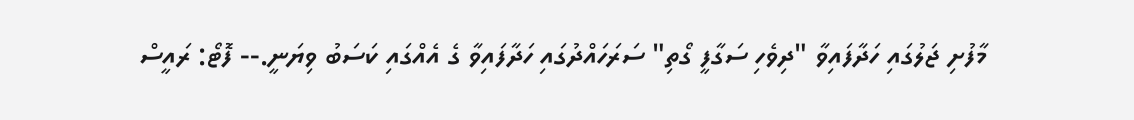މާފުށި ޖަލުގައި ހަދާފައިވާ "ދިވެހި ސަގާފީ ގޯތި" ސަރަހައްދުގައި ހަދާފައިވާ ގެ އެއްގައި ކަސަބު ވިޔަނީ.-- ފޮޓޯ: ރައީސް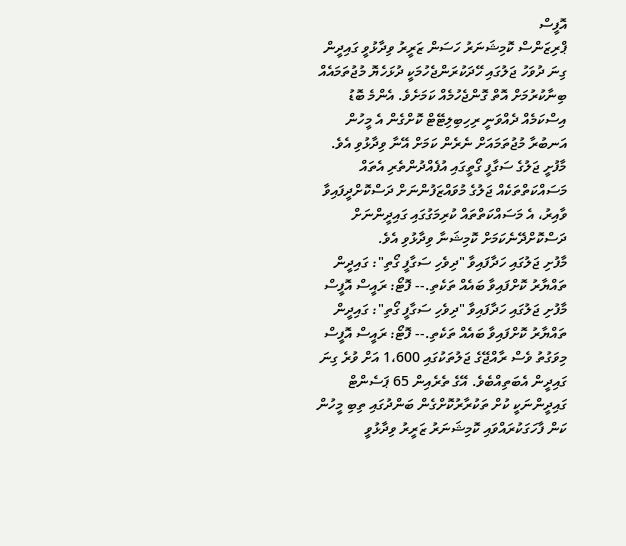އޮފީސް
ޕްރިޒަންސް ކޮމިޝަނަރު ހަސަން ޒަރީރު ވިދާޅުވީ ގައިދީން ގިނަ ދުވަހު ޖަލުގައި ހޭދަކުރަންޖެހުމަކީ ދުޅަހެޔޮ މުޖުތަމައެއް ބިނާކުރުމަށް އޮތް ގޮންޖެހުމެއް ކަމަށެވެ. އެންމެ ބޮޑު އިސްކަމެއް ދެއްވަނީ ރިހިބިލިޓޭޓް ކޮށްގެން އެ މީހުން އަނބުރާ މުޖުތަމައަށް ނެރެން ކަމަށް އޭނާ ވިދާޅުވި އެވެ.
މާފުށީ ޖަލުގެ ސަގާފީ ގޯތީގައި އުފެއްދުންތެރި އެތައް މަސައްކަތްތަކެއް ޖަލުގެ މުވައްޒަފުންނަށް ދަސްކޮށްދީފައިވާ ވާއިރު، އެ މަސައްކަތްތައް ކުރިމަގުގައި ގައިދީންނަށް ދަސްކޮށްދޭނެކަމަށް ކޮމިޝަނާ ވިދާޅުވި އެވެ.
މާފުށި ޖަލުގައި ހަދާފައިވާ "ދިވެހި ސަގާފީ ގޯތި": ގައިދީން ތައްޔާރު ކޮށްފައިވާ ބައެއް ތަކެތި.-- ފޮޓޯ: ރައީސް އޮފީސް
މާފުށި ޖަލުގައި ހަދާފައިވާ "ދިވެހި ސަގާފީ ގޯތި": ގައިދީން ތައްޔާރު ކޮށްފައިވާ ބައެއް ތަކެތި.-- ފޮޓޯ: ރައީސް އޮފީސް
މިވަގުތު ވެސް ރާއްޖޭގެ ޖަލުތަކުގައި 1،600 އަށް ވުރެ ގިނަ ގައިދީން އެބަތިއްބެވެ. އޭގެ ތެރެއިން 65 ޕަސެންޓް ގައިދީންނަކީ ކުށް ތަކުރާރުކޮށްގެން ބަންދުގައި ތިބި މީހުން ކަން ފާހަގަކުރައްވައި ކޮމިޝަނަރު ޒަރީރު ވިދާޅުވީ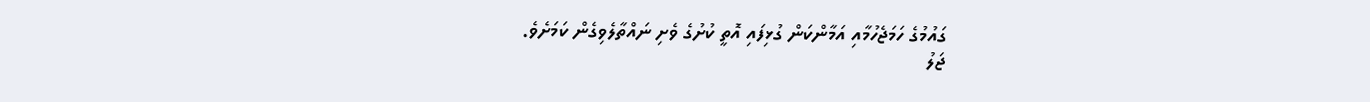ގައުމުގެ ހަމަޖެހުމާއި އަމާންކަން ގުޅިފައި އޮތީ ކުށުގެ ވެށި ނައްތާލެވިގެން ކަމަށެވެ.
ޖަލު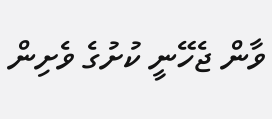ވާން ޖެހޭނީ ކުށުގެ ވެށިން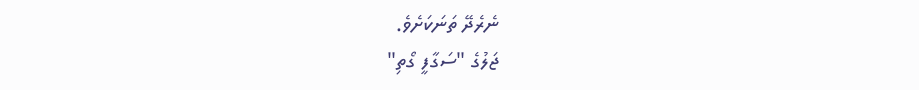ނެރެދޭ ތަނަކަށެވެ.
ޖަލުގެ "ސަގާފީ ގޯތި"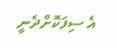އެ ސިފަކޮށްދެނީ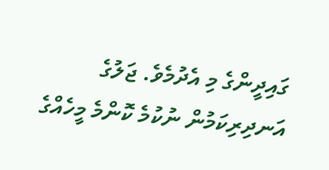ގައިދީންގެ މި އެދުމެވެ. ޖަލުގެ އަނދިރިކަމުން ނުކުމެ ކޮންމެ މީހެއްގެ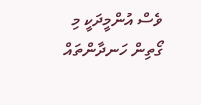ވެސް އުންމީދަކީ މި ގޯތިން ހަނދާންތައް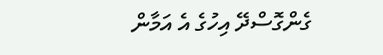ގެންގޮސްދޭ އިހުގެ އެ އަމާން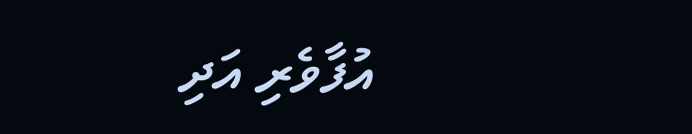އުފާވެރި އަދި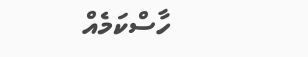ހާސްކަމެއް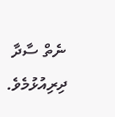ނެތް ސާދާ ދިރިއުޅުމެވެ.